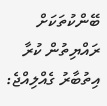ބޭންކުތަކަށް ރައްޔިތުން ކުރާ އިތުބާރު ގެއްލިއްޖެ: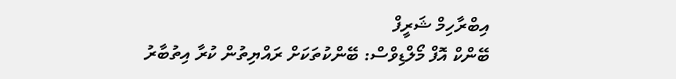އިބްރާހިމް ޝަރީފް
ބޭންކް އޮފް މޯލްޑިވްސް: ބޭންކުތަކަށް ރައްޔިތުން ކުރާ އިތުބާރު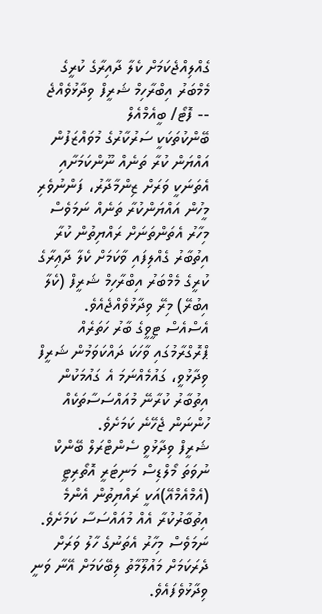ގެއްލިއްޖެކަމަށް ކެލާ ދާއިރާގެ ކުރީގެ މެމްބަރު އިބްރާހިމް ޝަރީފް ވިދާޅުވެއްޖެ -- ފޮޓޯ/ ބީއެމްއެލް
ބޭންކުތަކަކީ ސަރުކާރުގެ މުވައްޒަފުން އައްޔަން ކުރާ ތަނެއް ނޫންކަމަށާއި އެތަނަކީ ވަރަށް ޒިންމާދާރު، ފަންނުވެރި މީހުން އައްޔަންކުރާ ތަނެއް ނަމަވެސް މިހާރު އެތަންތަނަށް ރައްޔިތުން ކުރާ އިތުބާރު ގެއްލިފައި ވާކަމަށް ކެލާ ދާޢިރާގެ ކުރީގެ މެމްބަރު އިބްރާހިމް ޝަރީފް (ކެލާ އިބުރޭ) މިރޭ ވިދާޅުވެއްޖެއެވެ.
އެސްއެސް ޓީވީގެ ބާރު ހަތަރެއް ޕްރޮގްރާމުގައި ވާހަކަ ދައްކަވަމުން ޝަރީފް ވިދާޅުވީ، ގައުމެއްނަމަ އެ ގައުމަކުން އިތުބާރު ކުރާނޭ މުއައްސަސާތަކެއް ހުންނަން ޖެހޭނެ ކަމަށެވެ.
ޝަރީފް ވިދާޅުވީ ސެންޓްރަލް ބޭންކް ނުވަތަ މޯލްޑިސް މަނިޓަރީ އޮތޯރިޓީ (އެމްއެމްއޭ)އަކީ ރައްޔިތުން އެންމެ އިތުބާރުކުރާ އެއް މުއައްސަސާ ކަމަށެވެ. ނަމަވެސް މިހާރު އެތަނުގެ ހާލު ވަރަށް ދެރަކަމަށް މައުލޫމާތު ލިބޭކަމަށް އޭނާ ވަނީ ވިދާޅުވެފައެވެ.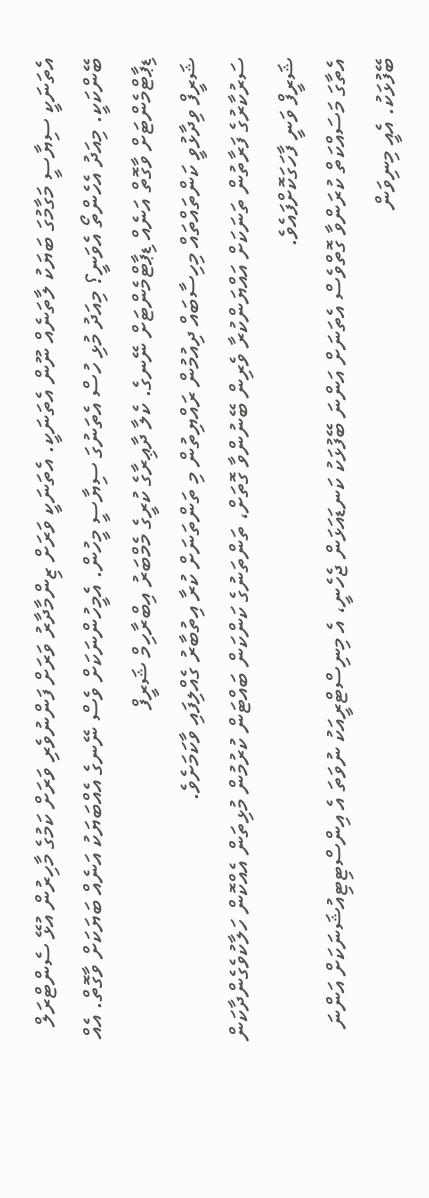އެތަނަކީ ސިޔާސީ މަގާމުގަ ބަޔަކު ލާތަނެއް ނޫން އެތަނަކީ. އެތަނަކީ ވަރަށް ޒިންމާދާރު ވަރަށް ފަންނުވެރި ވަރަށް ކަމުގެ މާހިރުން އުޅޭ ސެންޓްރަލް ބޭންކަކީ. މިއަދު އެހެންތޯ އެވަނީ؟ މިއަދު މުޅި ހުސް އެތަނުގަ ސިޔާސީ މީހުން. އެމީހުންނަކަށް ވެސް ނޭނގެ އެއްބަޔަކު އަނެއް ބަޔަކަށް ވާގޮތް. އެއް ޑިޕާޓްމެންޓަށް ވާގޮތް އަނެއް ޑިޕާޓްމެންޓަށް ނޭނގެ. ކެލާ ދާޢިރާގެ ކުރީގެ މެމްބަރު އިބްރާހިމް ޝަރީފް
ޝަރީފް ވިދާޅުވީ ކަންތައްތައް މިހިސާބައް ދިއުމުން ރައްޔިތުން މި ތަންތަނަށް ކުރާ އިތުބާރު ގެއްލިފައި ވާކަމަށެވެ.
ސަރުކާރުގެ ފަރާތުން ތަނަކަށް އައްޔަންކުރާ ވެރިން ބޭނުންވާ ގޮތަށް، ތަންތަނުގެ ކަންކަން ބައްޓަން ކުރުމުން މުޅިތަން އެއްކޮން ހަލާކުވެގެންދާކަން ޝަރީފް ވަނީ ފާހަގަކޮށްފައެވެ.
އެތާގަ މަސައްކަތް ކުރަންވާ ގޮތްވެސް އެތަނަށް އަންނަ ބޭފުޅަކު ކަނޑައަޅަން ޖެހެނީ، އެ މިނިސްޓްރީއަކު ނުވަތަ އެ އިންސްޓިޓިއުޝަނަކަށް އަންނަ ބޭފުޅަކު. އެއީ މިނިވަން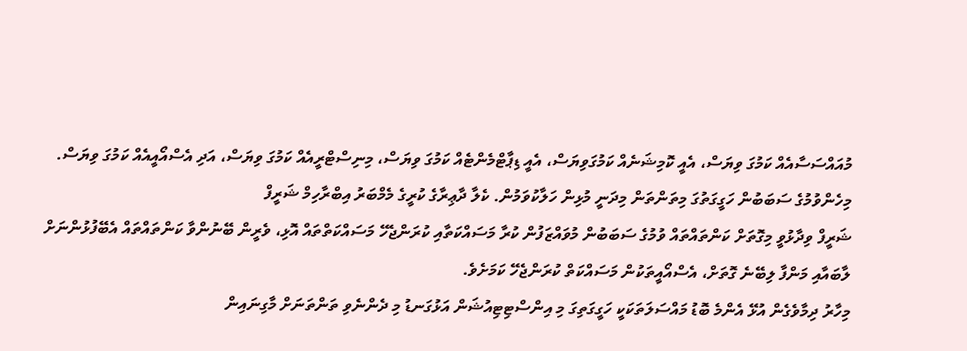މުއައްސަސާއެއް ކަމުގަ ވިޔަސް، އެއީ ކޮމިޝަނެއް ކަމުގަވިޔަސް، އެއީ ޑިޕާޓްމެންޓެއް ކަމުގަ ވިޔަސް، މިނިސްޓްރީއެއް ކަމުގަ ވިޔަސް، އަދި އެސްއޯއީއެއް ކަމުގަ ވިޔަސް. މިހެންވުމުގެ ސަބަބުން ހަގީގަތުގަ މިތަންތަން މިދަނީ މުޅިން ހަލާކުވަމުން. ކެލާ ދާޢިރާގެ ކުރީގެ މެމްބަރު އިބްރާހިމް ޝަރީފް
ޝަރީފް ވިދާޅުވީ މިގޮތަށް ކަންތައްތައް ވުމުގެ ސަބަބުން މުވައްޒަފުން ކުރާ މަސައްކަތާއި ކުރަންޖެހޭ މަސައްކަތްތައް އޮޅި، ވެރީން ބޭނުންވާ ކަންތައްތައް އެބޭފުޅުންނަށް ލާބައާއި މަންފާ ލިބޭނެ ގޮތަށް، އެސްއޯއީތަކުން މަސައްކަތް ކުރަންޖެހޭ ކަމަށެވެ.
މިހާރު ދިމާވެގެން އުޅޭ އެންމެ ބޮޑު މައްސަލަތަކަކީ ހަގީގަތިގަ މި އިންސްޓިޓިއުޝަން އަޅުގަނޑު މި ދެންނެވި ތަންތަނަށް މާގިނައިން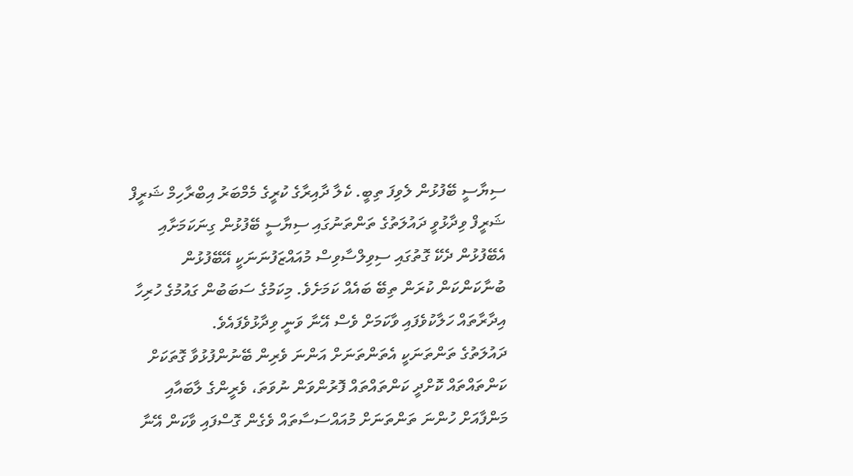ސިޔާސީ ބޭފުޅުން ލެވިފަ ތިބީ. ކެލާ ދާއިރާގެ ކުރީގެ މެމްބަރު އިބްރާހިމް ޝަރީފް
ޝަރީފް ވިދާޅުވީ ދައުލަތުގެ ތަންތަނުގައި ސިޔާސީ ބޭފުޅުން ގިނަކަމަށާއި އެބޭފުޅުން ދެކޭ ގޮތުގައި ސިވިލްސާވިސް މުއައްޒަފުނަނަކީ އޭބޭފުޅުން ބުނާކަންކަން ކުރަން ތިބޭ ބައެއް ކަމަށެވެ. މިކަމުގެ ސަބަބުން ގައުމުގެ ހުރިހާ އިދާރާތައް ހަލާކުވެފައި ވާކަމަށް ވެސް އޭނާ ވަނީ ވިދާޅުވެފައެވެ.
ދައުލަތުގެ ތަންތަނަކީ އެތަންތަނަށް އަންނަ ވެރިން ބޭނުންފުޅުވާ ގޮތަކަށް ކަންތައްތައް ކޮށްދީ ކަންތައްތައް ފޮރުންވަން ނުވަތަ، ވެރީންގެ ލާބައާއި މަންފާއަށް ހުންނަ ތަންތަނަށް މުއައްސަސާތައް ވެގެން ގޮސްފައި ވާކަން އޭނާ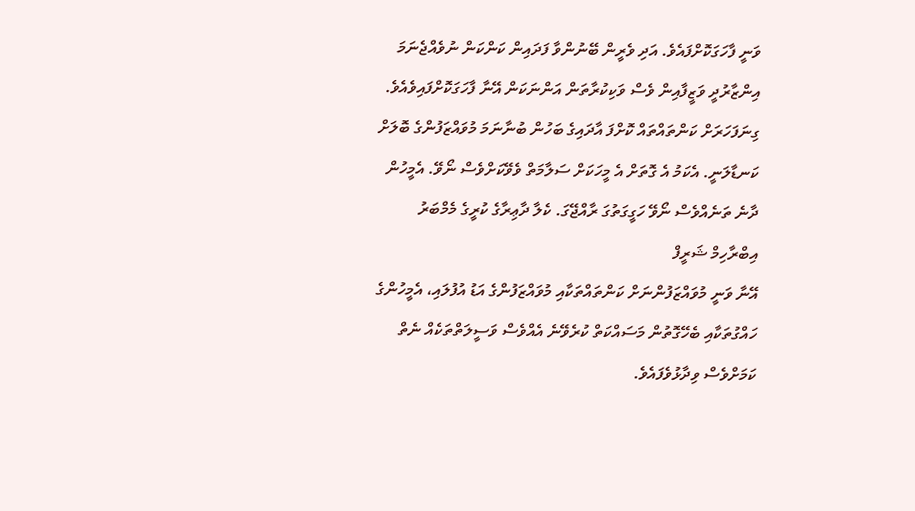ވަނީ ފާހަގަކޮށްފައެވެ. އަދި ވެރީން ބޭނުންވާ ފަދައިން ކަންކަން ނުވެއްޖެނަމަ އިންޒާރުދީ ވަޒީފާއިން ވެސް ވަކިކުރާތަން އަންނަކަން އޭނާ ފާހަގަކޮށްފައިވެއެވެ.
ގިނަފަހަރަށް ކަންތައްތައް ކޮށްފަ އާދައިގެ ބަހުން ބުނާނަމަ މުވައްޒަފުންގެ ބޮލަށް ކަނޑާލަނީ. އެކަމު އެ ގޮތަށް އެ މީހަކަށް ސަލާމަތް ވެވޭކަށްވެސް ނޯވޭ. އެމީހުން ދާނެ ތަނެއްވެސް ނޯވޭ ހަގީގަތުގަ ރާއްޖޭގަ. ކެލާ ދާޢިރާގެ ކުރީގެ މެމްބަރު އިބްރާހިމް ޝަރީފް
އޭނާ ވަނީ މުވައްޒަފުންނަށް ކަންތައްތަކާއި މުވައްޒަފުންގެ އަޑު އުފުލައި، އެމީހުންގެ ހައްގުތަކާއި ބެހޭގޮތުން މަސައްކަތް ކުރެވޭނެ އެއްވެސް ވަސީލަތްތަކެއް ނެތް ކަމަށްވެސް ވިދާޅުވެފައެވެ.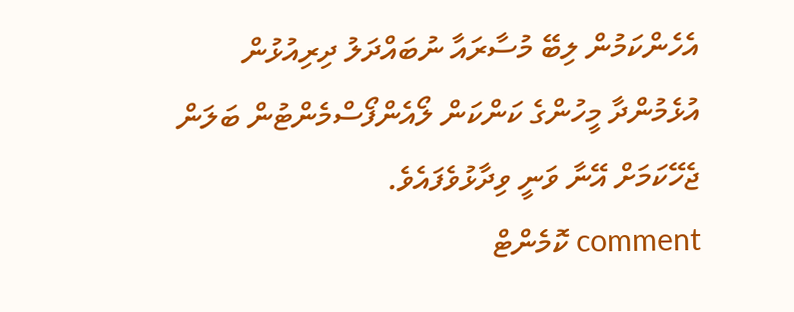އެހެންކަމުން ލިބޭ މުސާރައާ ނުބައްދަލު ދިރިއުޅުން އުޅެމުންދާ މީހުންގެ ކަންކަން ލޯއެންފޯސްމެންޓުން ބަލަން ޖެހޭކަމަށް އޭނާ ވަނީ ވިދާޅުވެފައެވެ.
comment ކޮމެންޓް